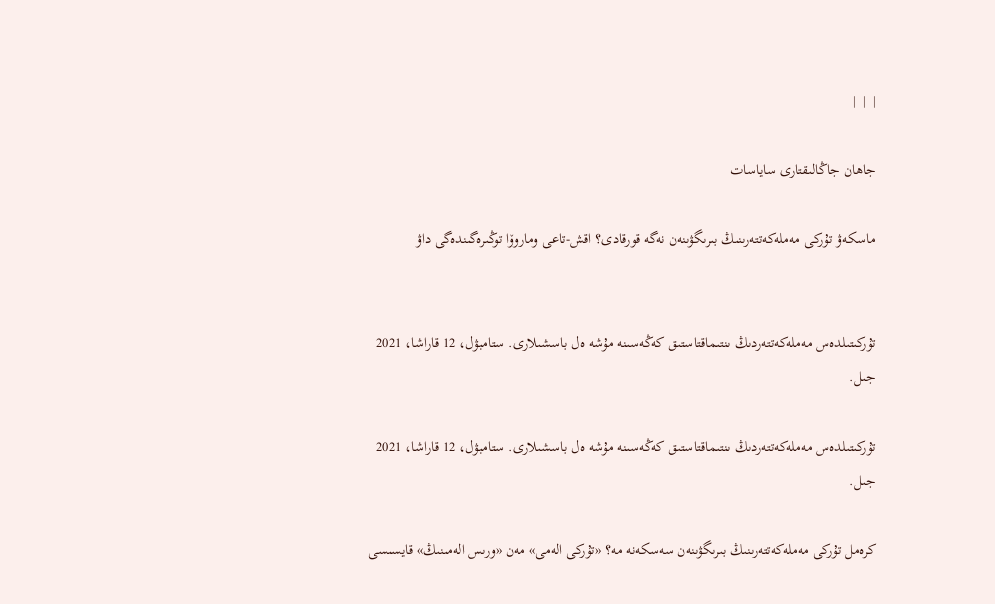|  |  |

جاھان جاڭالىقتارى ساياسات

ماسكەۋ تۇركى مەملەكەتتەرىنىڭ بىرىگۋىنەن نەگە قورقادى؟ اقش-تاعى وماروۆا توڭىرەگىندەگى داۋ


تۇركىتىلدەس مەملەكەتتەردىڭ ىنتىماقتاستىق كەڭەسىنە مۇشە ەل باسشىلارى. ستامبۋل، 12 قاراشا، 2021 جىل.

تۇركىتىلدەس مەملەكەتتەردىڭ ىنتىماقتاستىق كەڭەسىنە مۇشە ەل باسشىلارى. ستامبۋل، 12 قاراشا، 2021 جىل.

كرەمل تۇركى مەملەكەتتەرىنىڭ بىرىگۋىنەن سەسكەنە مە؟ «تۇركى الەمى» مەن «ورىس الەمىنىڭ» قايسىسى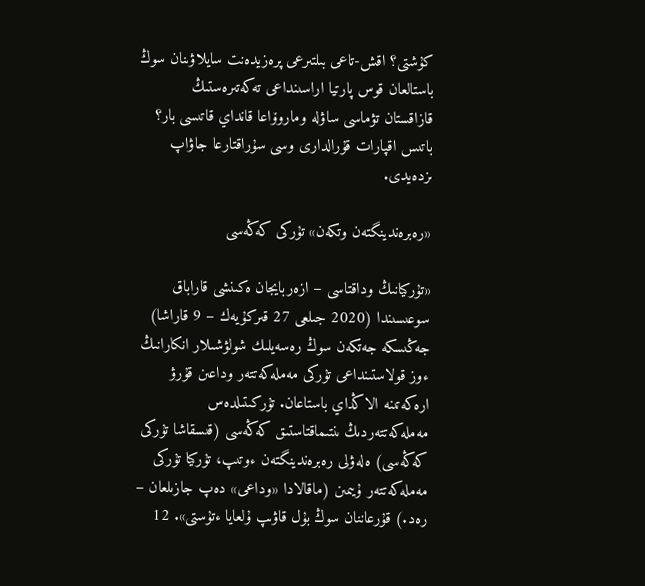كۇشتى؟ اقش-تاعى بىلتىرعى پرەزيدەنت سايلاۋىنان سوڭ باستالعان قوس پارتيا اراسىنداعى تەكەتىرەستىڭ قازاقستان تۋماسى ساۋلە وماروۆاعا قانداي قاتىسى بار؟ باتىس اقپارات قۇرالدارى وسى سۇراقتارعا جاۋاپ ىزدەيدى.

«رەبرەندينگتەن وتكەن» تۇركى كەڭەسى

«تۇركيانىڭ وداقتاسى – ازەربايجان ەكىنشى قاراباق سوعىسىندا (2020 جىلعى 27 قىركۇيەك – 9 قاراشا) جەڭىسكە جەتكەن سوڭ رەسەيلىك شولۋشىلار انكارانىڭ ءوز قولاستىنداعى تۇركى مەملەكەتتەر وداعىن قۇرۋ ارەكەتىنە الاڭداي باستاعان. تۇركىتىلدەس مەملەكەتتەردىڭ ىنتىماقتاستىق كەڭەسى (قىسقاشا تۇركى كەڭەسى) ەلەۋلى رەبرەندينگتەن ءوتىپ، تۇركيا تۇركى مەملەكەتتەر ۇيىمىن (ماقالادا «وداعى» دەپ جازىلعان – رەد.) قۇرعاننان سوڭ بۇل قاۋىپ ۇلعايا ءتۇستى». 12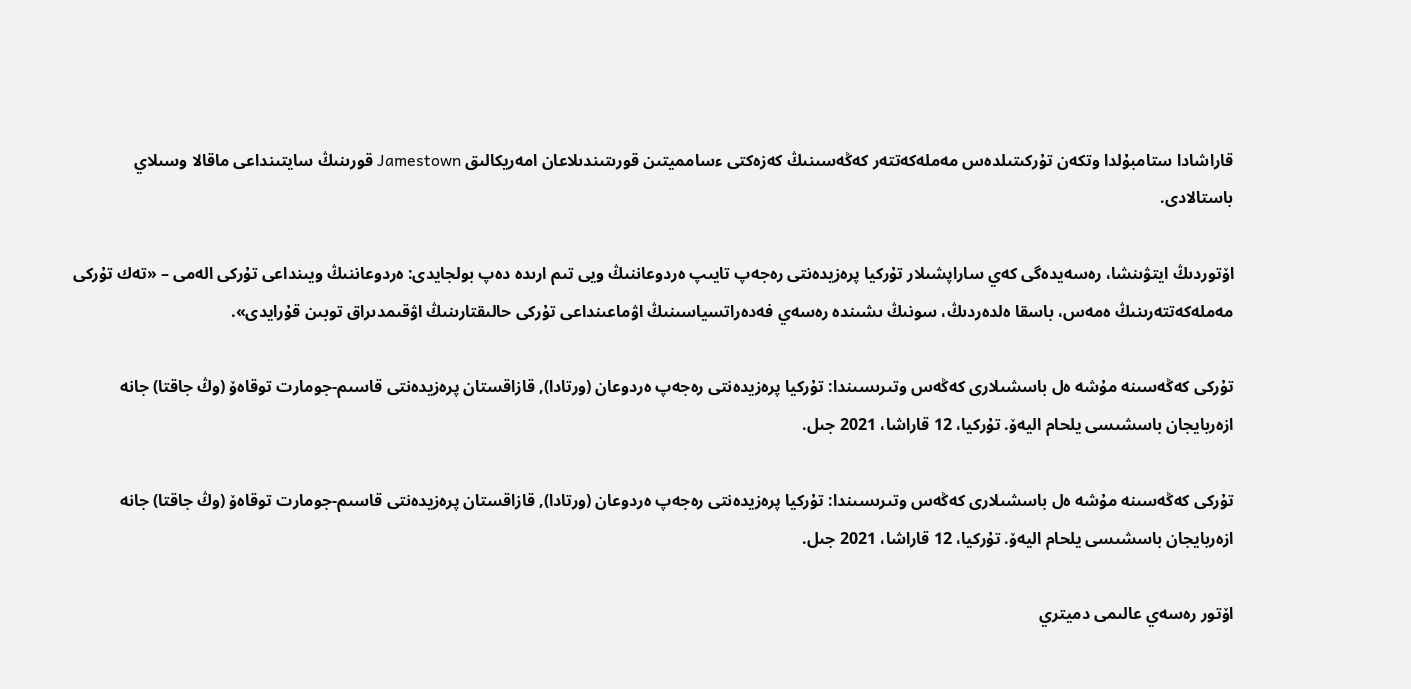قاراشادا ستامبۇلدا وتكەن تۇركىتىلدەس مەملەكەتتەر كەڭەسىنىڭ كەزەكتى ءسامميتىن قورىتىندىلاعان امەريكالىق Jamestown قورىنىڭ سايتىنداعى ماقالا وسىلاي باستالادى.

اۆتوردىڭ ايتۋىنشا، رەسەيدەگى كەي ساراپشىلار تۇركيا پرەزيدەنتى رەجەپ تايىپ ەردوعاننىڭ ويى تىم ارىدە دەپ بولجايدى: ەردوعاننىڭ ويىنداعى تۇركى الەمى – «تەك تۇركى مەملەكەتتەرىنىڭ ەمەس، باسقا ەلدەردىڭ، سونىڭ ىشىندە رەسەي فەدەراتسياسىنىڭ اۋماعىنداعى تۇركى حالىقتارىنىڭ اۋقىمدىراق توبىن قۇرايدى».

تۇركى كەڭەسىنە مۇشە ەل باسشىلارى كەڭەس وتىرىسىندا: تۇركيا پرەزيدەنتى رەجەپ ەردوعان (ورتادا), قازاقستان پرەزيدەنتى قاسىم-جومارت توقاەۆ (وڭ جاقتا) جانە ازەربايجان باسشىسى يلحام اليەۆ. تۇركيا، 12 قاراشا، 2021 جىل.

تۇركى كەڭەسىنە مۇشە ەل باسشىلارى كەڭەس وتىرىسىندا: تۇركيا پرەزيدەنتى رەجەپ ەردوعان (ورتادا), قازاقستان پرەزيدەنتى قاسىم-جومارت توقاەۆ (وڭ جاقتا) جانە ازەربايجان باسشىسى يلحام اليەۆ. تۇركيا، 12 قاراشا، 2021 جىل.

اۆتور رەسەي عالىمى دميتري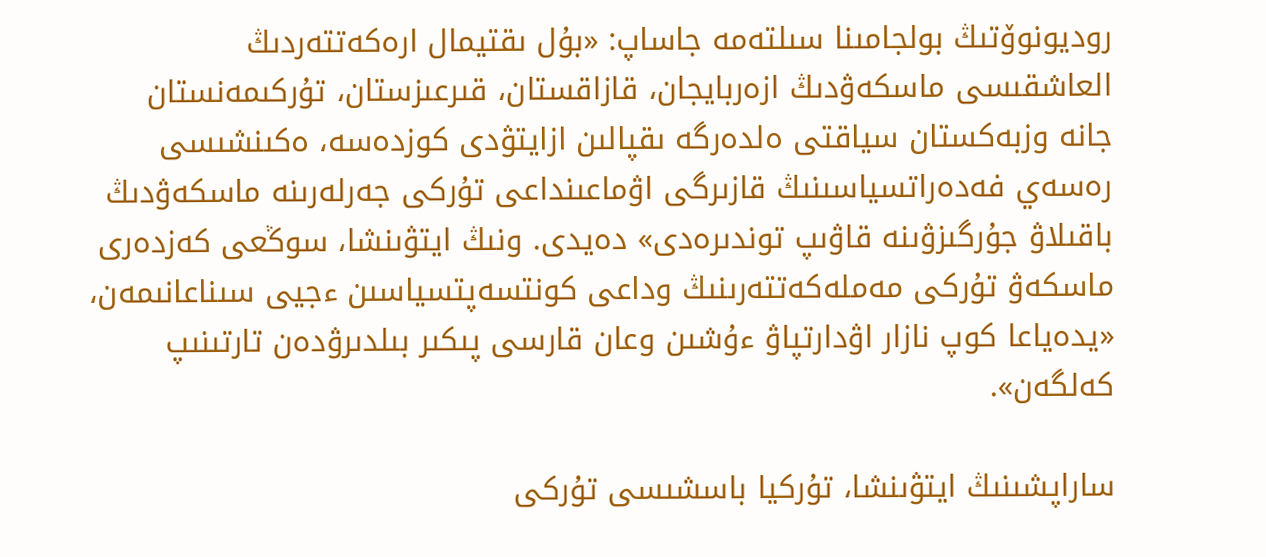روديونوۆتىڭ بولجامىنا سىلتەمە جاساپ: «بۇل ىقتيمال ارەكەتتەردىڭ العاشقىسى ماسكەۋدىڭ ازەربايجان، قازاقستان، قىرعىزستان، تۇركىمەنستان جانە وزبەكستان سياقتى ەلدەرگە ىقپالىن ازايتۋدى كوزدەسە، ەكىنشىسى رەسەي فەدەراتسياسىنىڭ قازىرگى اۋماعىنداعى تۇركى جەرلەرىنە ماسكەۋدىڭ باقىلاۋ جۇرگىزۋىنە قاۋىپ توندىرەدى» دەيدى. ونىڭ ايتۋىنشا، سوڭعى كەزدەرى ماسكەۋ تۇركى مەملەكەتتەرىنىڭ وداعى كونتسەپتسياسىن ءجيى سىناعانىمەن، «يدەياعا كوپ نازار اۋدارتپاۋ ءۇشىن وعان قارسى پىكىر بىلدىرۋدەن تارتىنىپ كەلگەن».

ساراپشىنىڭ ايتۋىنشا، تۇركيا باسشىسى تۇركى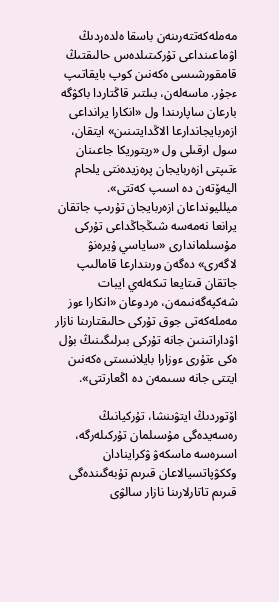مەملەكەتتەرىنەن باسقا ەلدەردىڭ اۋماعىنداعى تۇركىتىلدەس حالىقتىڭ قامقورشىسى ەكەنىن كوپ بايقاتىپ ءجۇر. ماسەلەن، بىلتىر قاڭتاردا باكۋگە بارعان ساپارىندا ول «انكارا يرانداعى ازەربايجاندارعا الاڭدايتىنىن» ايتقان، سول ارقىلى ول «ريتوريكا جاعىنان ءتىپتى ازەربايجان پرەزيدەنتى يلحام اليەۆتەن دە اسىپ كەتتى». ميلليونداعان ازەربايجان تۇرىپ جاتقان يرانعا نەمەسە شىڭجاڭداعى تۇركى مۇسىلماندارى «ساياسي ۇيرەنۋ لاگەرى» دەگەن ورىندارعا قامالىپ جاتقان قىتايعا تىكەلەي ايبات شەكپەگەنىمەن، ەردوعان «انكارا ءوز مەملەكەتى جوق تۇركى حالىقتارىنا نازار اۋداراتىنىن جانە تۇركى بىرلىگىنىڭ بۇل ەكى ءتۇرى ءوزارا بايلانىستى ەكەنىن ايتتى جانە ىسىمەن دە اڭعارتتى».

اۆتوردىڭ ايتۋىنشا، تۇركيانىڭ رەسەيدەگى مۇسىلمان تۇركىلەرگە، اسىرەسە ماسكەۋ ۋكراينادان وككۋپاتسيالاعان قىرىم تۇبەگىندەگى قىرىم تاتارلارىنا نازار سالۋى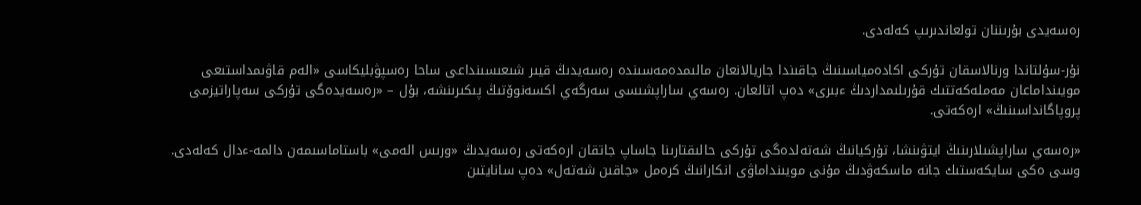رەسەيدى بۇرىننان تولعاندىرىپ كەلەدى.

نۇر-سۇلتاندا ورنالاسقان تۇركى اكادەمياسىنىڭ جاقىندا جاريالانعان مالىمدەمەسىندە رەسەيدىڭ قيىر شىعىسىنداعى ساحا رەسپۋبليكاسى «الەم قاۋىمداستىعى مويىنداماعان مەملەكەتتىك قۇرىلىمداردىڭ ءبىرى» دەپ اتالعان. رەسەي ساراپشىسى سەرگەي اكسەنوۆتىڭ پىكىرىنشە، بۇل – «رەسەيدەگى تۇركى سەپاراتيزمى پروپاگانداسىنىڭ» ارەكەتى.

«رەسەي ساراپشىلارىنىڭ ايتۋىنشا، تۇركيانىڭ شەتەلدەگى تۇركى حالىقتارىنا جاساپ جاتقان ارەكەتى رەسەيدىڭ «ورىس الەمى» باستاماسىمەن دالمە-ءدال كەلەدى. وسى ەكى سايكەستىك جانە ماسكەۋدىڭ مۇنى مويىنداماۋى انكارانىڭ كرەمل «جاقىن شەتەل» دەپ سانايتىن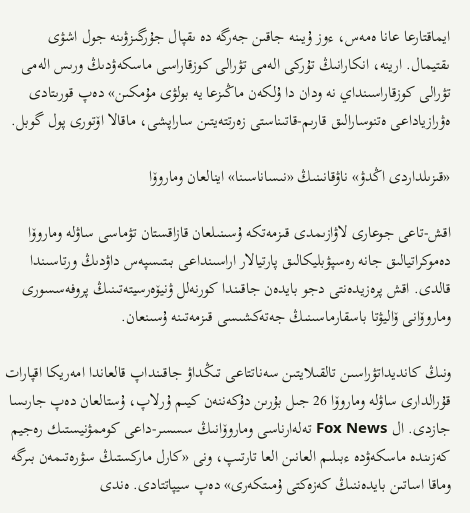ايماقتارعا عانا ەمەس، ءوز ۇيىنە جاقىن جەرگە دە ىقپال جۇرگىزۋىنە جول اشۋى ىقتيمال. ارينە، انكارانىڭ تۇركى الەمى تۋرالى كوزقاراسى ماسكەۋدىڭ ورىس الەمى تۋرالى كوزقاراسىنداي نە ودان دا ۇلكەن ماڭىزعا يە بولۋى مۇمكىن» دەپ قورىتادى ەۋرازياداعى ەتنوسارالىق قارىم-قاتىناستى زەرتتەيتىن ساراپشى، ماقالا اۆتورى پول گوبل.

«قىزىلداردى اڭدۋ» ناۋقانىنىڭ «نىساناسىنا» اينالعان وماروۆا

اقش-تاعى جوعارى لاۋازىمدى قىزمەتكە ۇسىنىلعان قازاقستان تۋماسى ساۋلە وماروۆا دەموكراتيالىق جانە رەسپۋبليكالىق پارتيالار اراسىنداعى بىتىسپەس داۋدىڭ ورتاسىندا قالدى. اقش پرەزيدەنتى دجو بايدەن جاقىندا كورنەلل ۋنيۆەرسيتەتىنىڭ پروفەسسورى وماروۆانى ۆاليۋتا باسقارماسىنىڭ جەتەكشىسى قىزمەتىنە ۇسىنعان.

ونىڭ كانديداتۋراسىن تالقىلايتىن سەناتتاعى تىڭداۋ جاقىنداپ قالعاندا امەريكا اقپارات قۇرالدارى ساۋلە وماروۆا 26 جىل بۇرىن دۇكەننەن كيىم ۇرلاپ، ۇستالعان دەپ جارىسا جازدى. ال Fox News تەلەارناسى وماروۆانىڭ سسسر-داعى كوممۋنيستىك رەجيم كەزىندە ماسكەۋدە ءبىلىم العانىن العا تارتىپ، ونى «كارل ماركستىڭ سۋرەتىمەن بىرگە وماقا اساتىن بايدەننىڭ كەزەكتى ۇمىتكەرى» دەپ سيپاتتادى. ەندى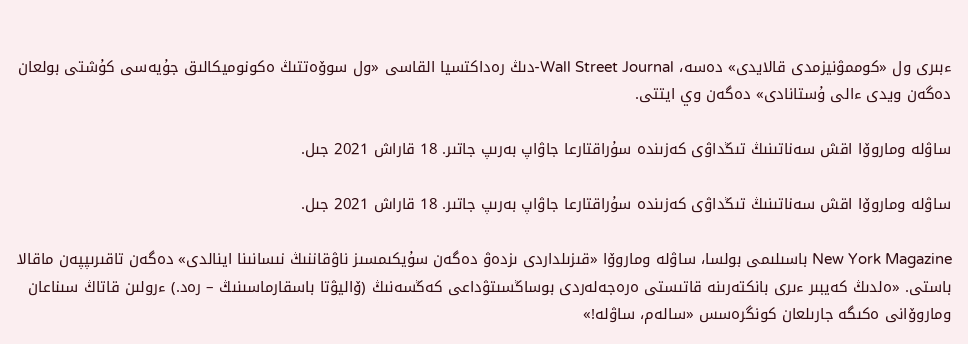ءبىرى ول «كوممۋنيزمدى قالايدى» دەسە، Wall Street Journal-دىڭ رەداكتسيا القاسى «ول سوۆەتتىڭ ەكونوميكالىق جۇيەسى كۇشتى بولعان دەگەن ويدى ءالى ۇستانادى» دەگەن وي ايتتى.

ساۋلە وماروۆا اقش سەناتىنىڭ تىڭداۋى كەزىندە سۇراقتارعا جاۋاپ بەرىپ جاتىر. 18 قاراش 2021 جىل.

ساۋلە وماروۆا اقش سەناتىنىڭ تىڭداۋى كەزىندە سۇراقتارعا جاۋاپ بەرىپ جاتىر. 18 قاراش 2021 جىل.

New York Magazine باسىلىمى بولسا، ساۋلە وماروۆا «قىزىلداردى ىزدەۋ دەگەن سۇيكىمسىز ناۋقاننىڭ نىسانىنا اينالدى» دەگەن تاقىرىپپەن ماقالا باستى. «ەلدىڭ كەيبىر ءىرى بانكتەرىنە قاتىستى ەرەجەلەردى بوساڭسىتۋداعى كەڭسەنىڭ (ۆاليۋتا باسقارماسىنىڭ – رەد.) ءرولىن قاتاڭ سىناعان وماروۆانى ەكىگە جارىلعان كونگرەسس «سالەم، ساۋلە!»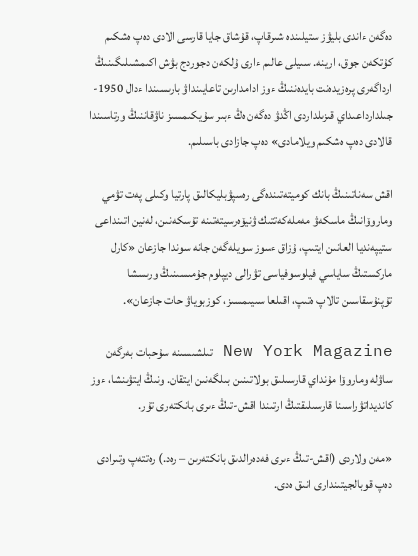دەگەن ءاندى بليۋز ستيلىندە شىرقاپ، قۇشاق جايا قارسى الادى دەپ ەشكىم كۇتكەن جوق، ارينە. سىيلى عالىم ءارى ۇلكەن دجوردج بۋش اكىمشىلىگىنىڭ ارداگەرى پرەزيدەنت بايدەننىڭ ءوز ادامدارىن تاعايىنداۋ بارىسىندا ءدال 1950-جىلدارداعىداي قىزىلداردى اڭدۋ دەگەن ەڭ ءبىر سۇيكىمسىز ناۋقاننىڭ ورتاسىندا قالادى دەپ ەشكىم ويلامادى» دەپ جازادى باسىلىم.

اقش سەناتىنىڭ بانك كوميتەتىندەگى رەسپۋبليكالىق پارتيا وكىلى پەت تۋمي وماروۆانىڭ ماسكەۋ مەملەكەتتىك ۋنيۆەرسيتەتىنە تۇسكەنىن، لەنين اتىنداعى ستيپەنديا العانىن ايتىپ، ۇزاق ءسوز سويلەگەن جانە سوندا جازعان «كارل ماركستىڭ ساياسي فيلوسوفياسى تۋرالى ديپلوم جۇمىسىنىڭ ورىسشا تۇپنۇسقاسىن تالاپ ەتىپ، اقىلعا سىيىمسىز، كوزبوياۋ حات جازعان».

New York Magazine تىلشىسىنە سۇحبات بەرگەن ساۋلە وماروۆا مۇنداي قارسىلىق بولاتىنىن بىلگەنىن ايتقان. ونىڭ ايتۋىنشا، ءوز كانديداتۋراسىنا قارسىلىقتىڭ ارتىندا اقش-تىڭ ءىرى بانكتەرى تۇر.

«مەن ولاردى (اقش-تىڭ ءىرى فەدەرالدىق بانكتەرىن – رەد.) رەتتەپ وتىرادى دەپ قوبالجيتىندارى انىق ەدى.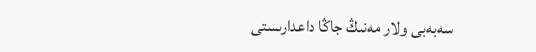سەبەبى ولار مەنىڭ جاڭا داعدارىستى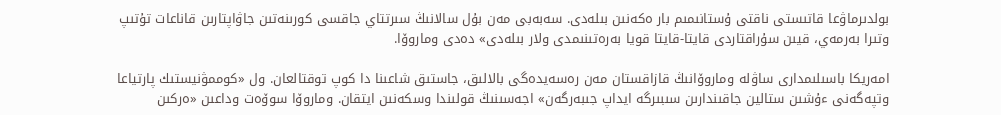بولدىرماۋعا قاتىستى ناقتى ۇستانىمىم بار ەكەنىن بىلەدى. سەبەبى مەن بۇل سالانىڭ سىرتتاي جاقسى كورىنەتىن جاۋاپتارىن قاناعات تۇتىپ وتىرا بەرمەي، قيىن سۇراقتاردى قايتا-قايتا قويا بەرەتىنىمدى ولار بىلەدى» دەدى وماروۆا.

امەريكا باسىلىمدارى ساۋلە وماروۆانىڭ قازاقستان مەن رەسەيدەگى بالالىق، جاستىق شاعىنا دا كوپ توقتالعان. ول «كوممۋنيستىك پارتياعا وتپەگەنى ءۇشىن ستالين جاقىندارىن سىبىرگە ايداپ جىبەرگەن» اجەسىنىڭ قولىندا وسكەنىن ايتقان. وماروۆا سوۆەت وداعىن «ەركىن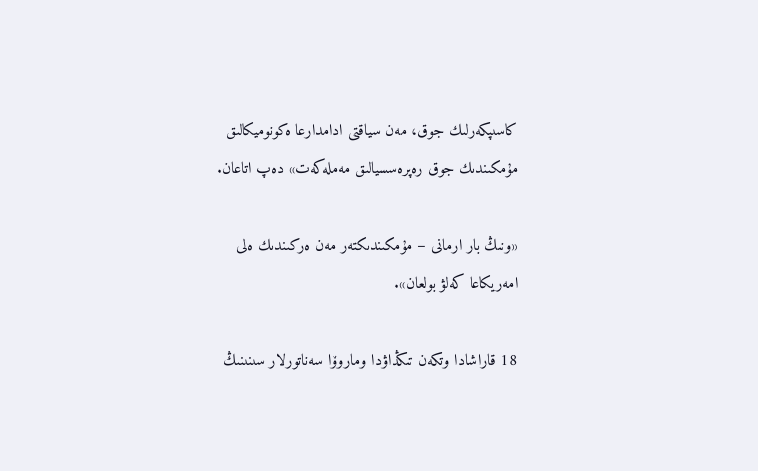كاسىپكەرلىك جوق، مەن سياقتى ادامدارعا ەكونوميكالىق مۇمكىندىك جوق رەپرەسسيالىق مەملەكەت» دەپ اتاعان.

«ونىڭ بار ارمانى – مۇمكىندىكتەر مەن ەركىندىك ەلى امەريكاعا كەلۋ بولعان».

18 قاراشادا وتكەن تىڭداۋدا وماروۆا سەناتورلار سىنىنىڭ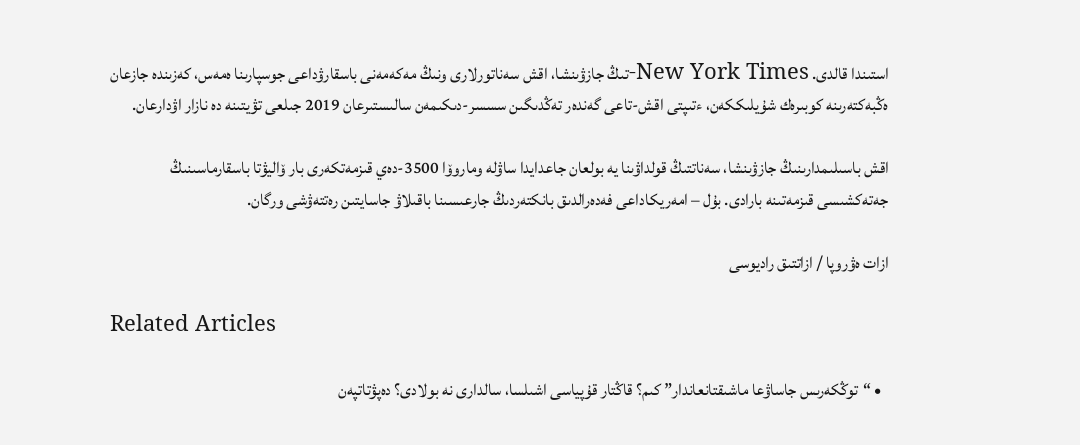استىندا قالدى. New York Times-تىڭ جازۋىنشا، اقش سەناتورلارى ونىڭ مەكەمەنى باسقارۋداعى جوسپارىنا ەمەس، كەزىندە جازعان ەڭبەكتەرىنە كوبىرەك شۇيلىككەن، ءتىپتى اقش-تاعى گەندەر تەڭدىگىن سسسر-دىكىمەن سالىستىرعان 2019 جىلعى تۋيتىنە دە نازار اۋدارعان.

اقش باسىلىمدارىنىڭ جازۋىنشا، سەناتتىڭ قولداۋىنا يە بولعان جاعدايدا ساۋلە وماروۆا 3500-دەي قىزمەتكەرى بار ۆاليۋتا باسقارماسىنىڭ جەتەكشىسى قىزمەتىنە بارادى. بۇل – امەريكاداعى فەدەرالدىق بانكتەردىڭ جارعىسىنا باقىلاۋ جاسايتىن رەتتەۋشى ورگان.

ازات ەۋروپا / ازاتتىق راديوسى

Related Articles

  • “توڭكەرىس جاساۋعا ماشىقتانعاندار” كىم؟ قاڭتار قۇپياسى اشىلسا، سالدارى نە بولادى؟ دەپۋتاتپەن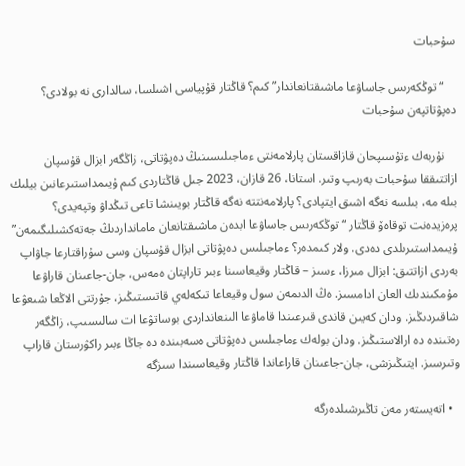سۇحبات

    “توڭكەرىس جاساۋعا ماشىقتانعاندار” كىم؟ قاڭتار قۇپياسى اشىلسا، سالدارى نە بولادى؟ دەپۋتاتپەن سۇحبات

    نۇربەك ءتۇسىپحان قازاقستان پارلامەنتى ءماجىلىسىنىڭ دەپۋتاتى، زاڭگەر ابزال قۇسپان ازاتتىققا سۇحبات بەرىپ وتىر. استانا، 26 قازان، 2023 جىل قاڭتاردى كىم ۇيىمداستىرعانىن بيلىك بىلە مە، بىلسە نەگە اشىق ايتپادى؟ پارلامەنتتە نەگە قاڭتار بويىنشا تاعى تىڭداۋ وتپەيدى؟ پرەزيدەنت توقاەۆ قاڭتار “توڭكەرىس جاساۋعا ابدەن ماشىقتانعان مامانداردىڭ جەتەكشىلىگىمەن” ۇيىمداستىرىلدى دەدى. ولار كىمدەر؟ ءماجىلىس دەپۋتاتى ابزال قۇسپان وسى سۇراقتارعا جاۋاپ بەردى ازاتتىق: ابزال مىرزا، ءسىز – قاڭتار وقيعاسىنا ءبىر تاراپتان ەمەس، جان-جاعىنان قاراۋعا مۇمكىندىك العان ادامسىز. ەڭ الدىمەن سول وقيعاعا تىكەلەي قاتىستىڭىز، جۇرتتى الاڭعا شىعۋعا شاقىردىڭىز. ودان كەيىن قاندى قىرعىندا قاماۋعا الىنعانداردى بوساتۋعا ات سالىسىپ، زاڭگەر رەتىندە دە ارالاستىڭىز. ودان بولەك ءماجىلىس دەپۋتاتى ەسەبىندە دە جاڭا ءبىر راكۋرستان قاراپ وتىرسىز. ايتىڭىزشى، جان-جاعىنان قاراعاندا قاڭتار وقيعاسىندا سىزگە

  • اتەيستەر مەن تاڭىرشىلدەرگە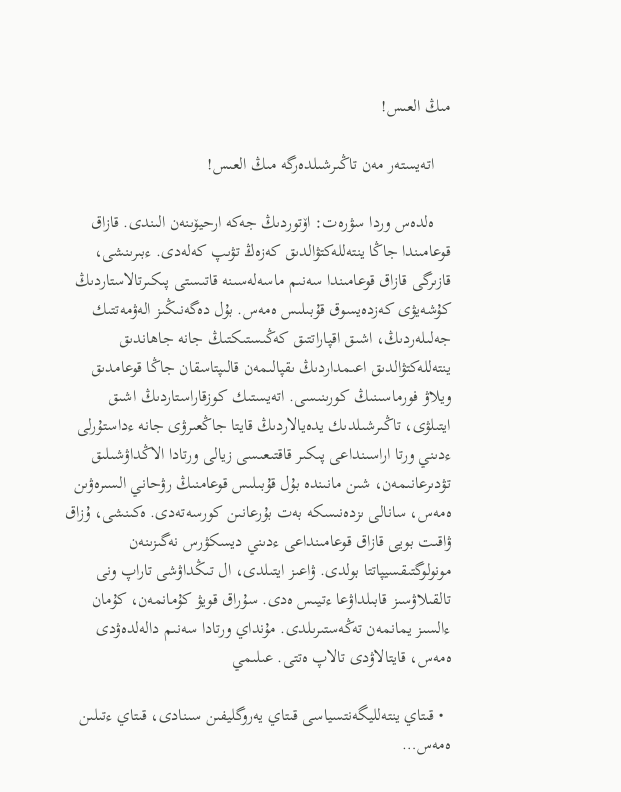مىڭ العىس!

    اتەيستەر مەن تاڭىرشىلدەرگە مىڭ العىس!

    ەلدەس وردا سۋرەت: اۆتوردىڭ جەكە ارحيۆىنەن الىندى. قازاق قوعامىندا جاڭا ينتەللەكتۋالدىق كەزەڭ تۋىپ كەلەدى. ءبىرىنشى، قازىرگى قازاق قوعامىندا سەنىم ماسەلەسىنە قاتىستى پىكىرتالاستاردىڭ كۇشەيۋى كەزدەيسوق قۇبىلىس ەمەس. بۇل دەگەنىڭىز الەۋمەتتىك جەلىلەردىڭ، اشىق اقپاراتتىق كەڭىستىكتىڭ جانە جاھاندىق ينتەللەكتۋالدىق اعىمداردىڭ ىقپالىمەن قالىپتاسقان جاڭا قوعامدىق ويلاۋ فورماسىنىڭ كورىنىسى. اتەيستىك كوزقاراستاردىڭ اشىق ايتىلۋى، تاڭىرشىلدىك يدەيالاردىڭ قايتا جاڭعىرۋى جانە ءداستۇرلى ءدىني ورتا اراسىنداعى پىكىر قاقتىعىسى زيالى ورتادا الاڭداۋشىلىق تۋدىرعانىمەن، شىن مانىندە بۇل قۇبىلىس قوعامنىڭ رۋحاني السىرەۋىن ەمەس، سانالى ىزدەنىسكە بەت بۇرعانىن كورسەتەدى. ەكىنشى، ۇزاق ۋاقىت بويى قازاق قوعامىنداعى ءدىني ديسكۋرس نەگىزىنەن مونولوگتىقسيپاتتا بولدى. ۋاعىز ايتىلدى، ال تىڭداۋشى تاراپ ونى تالقىلاۋسىز قابىلداۋعا ءتيىس ەدى. سۇراق قويۋ كۇمانمەن، كۇمان ءالسىز يمانمەن تەڭەستىرىلدى. مۇنداي ورتادا سەنىم دالەلدەۋدى ەمەس، قايتالاۋدى تالاپ ەتتى. عىلىمي

  • قىتاي ينتەلليگەنتسياسى قىتاي يەروگليفىن سىنادى، قىتاي ءتىلىن ەمەس…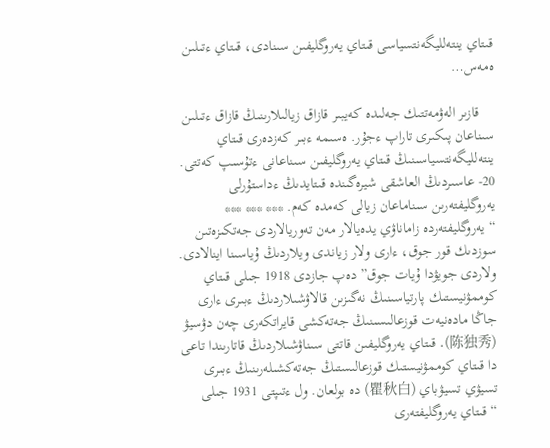قىتاي ينتەلليگەنتسياسى قىتاي يەروگليفىن سىنادى، قىتاي ءتىلىن ەمەس…

    قازىر الەۋمەتتىك جەلىدە كەيبىر قازاق زيالىلارىنىڭ قازاق ءتىلىن سىناعان پىكىرى تاراپ ءجۇر. ەسىمە ءبىر كەزدەرى قىتاي ينتەلليگەنتسياسىنىڭ قىتاي يەروگليفىن سىناعانى ءتۇسىپ كەتتى. 20- عاسىردىڭ العاشقى شيرەگىندە قىتايدىڭ ءداستۇرلى يەروگليفتەرىن سىناماعان زيالى كەمدە كەم. *** *** *** “يەروگليفتەردە زاماناۋي يدەيالار مەن تەوريالاردى جەتكىزەتىن سوزدىك قور جوق، ءارى ولار زياندى ويلاردىڭ ۇياسىنا اينالادى. ولاردى جويۋدا ۇيات جوق” دەپ جازدى 1918 جىلى قىتاي كوممۋنيستىك پارتياسىنىڭ نەگىزىن قالاۋشىلاردىڭ ءبىرى ءارى جاڭا مادەنيەت قوزعالىسىنىڭ جەتەكشى قايراتكەرى چەن دۋسيۋ (陈独秀). قىتاي يەروگليفىن قاتتى سىناۋشىلاردىڭ قاتارىندا تاعى دا قىتاي كوممۋنيستىك قوزعالىستىڭ جەتەكشىلەرىنىڭ ءبىرى تسيۋي تسيۋباي (瞿秋白) دە بولعان. ول ءتىپتى 1931 جىلى “قىتاي يەروگليفتەرى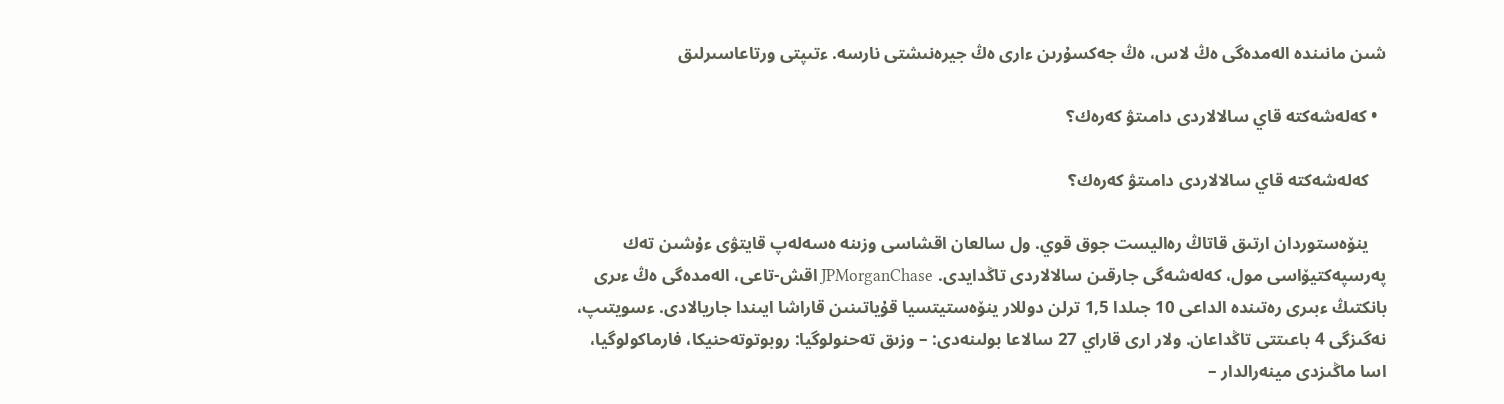شىن مانىندە الەمدەگى ەڭ لاس، ەڭ جەكسۇرىن ءارى ەڭ جيرەنىشتى نارسە. ءتىپتى ورتاعاسىرلىق

  • كەلەشەكتە قاي سالالاردى دامىتۋ كەرەك؟

    كەلەشەكتە قاي سالالاردى دامىتۋ كەرەك؟

    ينۆەستوردان ارتىق قاتاڭ رەاليست جوق قوي. ول سالعان اقشاسى وزىنە ەسەلەپ قايتۋى ءۇشىن تەك پەرسپەكتيۆاسى مول، كەلەشەگى جارقىن سالالاردى تاڭدايدى. JPMorganChase اقش-تاعى، الەمدەگى ەڭ ءىرى بانكتىڭ ءبىرى رەتىندە الداعى 10 جىلدا 1,5 ترلن دوللار ينۆەستيتسيا قۇياتىنىن قاراشا ايىندا جاريالادى. ءسويتىپ، نەگىزگى 4 باعىتتى تاڭداعان. ولار ارى قاراي 27 سالاعا بولىنەدى: – وزىق تەحنولوگيا: روبوتوتەحنيكا، فارماكولوگيا، اسا ماڭىزدى مينەرالدار –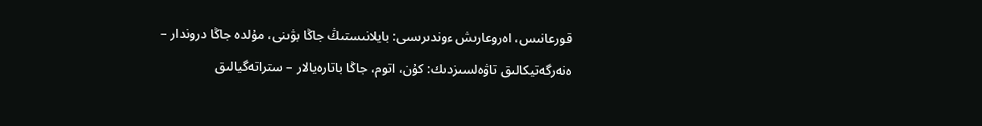قورعانىس، اەروعارىش ءوندىرىسى: بايلانىستىڭ جاڭا بۋىنى، مۇلدە جاڭا دروندار – ەنەرگەتيكالىق تاۋەلسىزدىك: كۇن، اتوم، جاڭا باتارەيالار – ستراتەگيالىق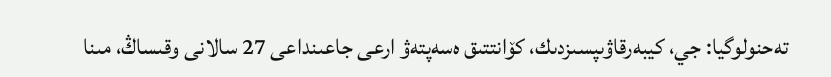تەحنولوگيا: جي، كيبەرقاۋىپسىزدىك، كۆانتتىق ەسەپتەۋ ارعى جاعىنداعى 27 سالانى وقىساڭ، مىنا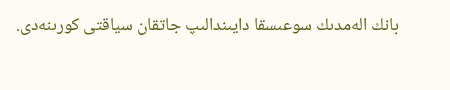بانك الەمدىك سوعىسقا دايىندالىپ جاتقان سياقتى كورىنەدى.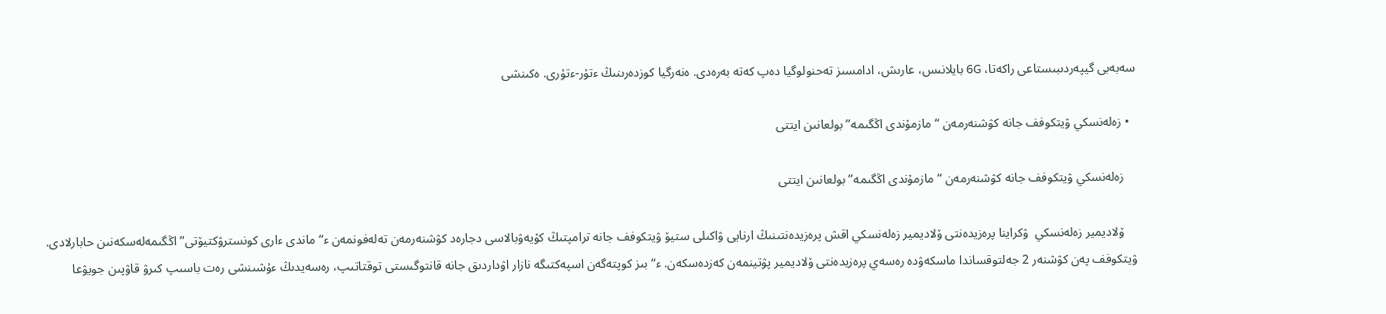سەبەبى گيپەردىبىستاعى راكەتا، 6G بايلانىس، عارىش، ادامسىز تەحنولوگيا دەپ كەتە بەرەدى. ەنەرگيا كوزدەرىنىڭ ءتۇر-ءتۇرى. ەكىنشى

  • زەلەنسكي ۋيتكوفف جانە كۋشنەرمەن “مازمۇندى اڭگىمە” بولعانىن ايتتى

    زەلەنسكي ۋيتكوفف جانە كۋشنەرمەن “مازمۇندى اڭگىمە” بولعانىن ايتتى

    ۆلاديمير زەلەنسكي  ۋكراينا پرەزيدەنتى ۆلاديمير زەلەنسكي اقش پرەزيدەنتىنىڭ ارنايى ۋاكىلى ستيۆ ۋيتكوفف جانە ترامپتىڭ كۇيەۋبالاسى دجارەد كۋشنەرمەن تەلەفونمەن ء“ماندى ءارى كونسترۋكتيۆتى” اڭگىمەلەسكەنىن حابارلادى. ۋيتكوفف پەن كۋشنەر 2 جەلتوقساندا ماسكەۋدە رەسەي پرەزيدەنتى ۆلاديمير پۋتينمەن كەزدەسكەن. ء“بىز كوپتەگەن اسپەكتىگە نازار اۋداردىق جانە قانتوگىستى توقتاتىپ، رەسەيدىڭ ءۇشىنشى رەت باسىپ كىرۋ قاۋپىن جويۋعا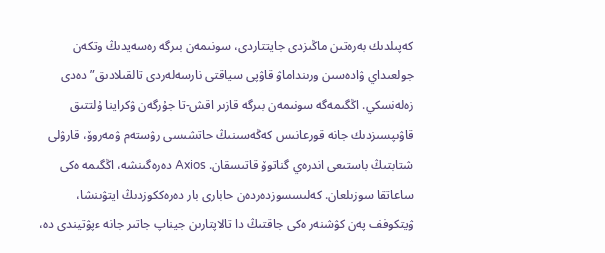كەپىلدىك بەرەتىن ماڭىزدى جايتتاردى، سونىمەن بىرگە رەسەيدىڭ وتكەن جولعىداي ۋادەسىن ورىنداماۋ قاۋپى سياقتى نارسەلەردى تالقىلادىق” دەدى زەلەنسكي. اڭگىمەگە سونىمەن بىرگە قازىر اقش-تا جۇرگەن ۋكراينا ۇلتتىق قاۋىپسىزدىك جانە قورعانىس كەڭەسىنىڭ حاتشىسى رۋستەم ۋمەروۆ، قارۋلى شتابتىڭ باستىعى اندرەي گناتوۆ قاتىسقان. Axios دەرەگىنشە، اڭگىمە ەكى ساعاتقا سوزىلعان. كەلىسسوزدەردەن حابارى بار دەرەككوزدىڭ ايتۋىنشا، ۋيتكوفف پەن كۋشنەر ەكى جاقتىڭ دا تالاپتارىن جيناپ جاتىر جانە ءپۋتيندى دە،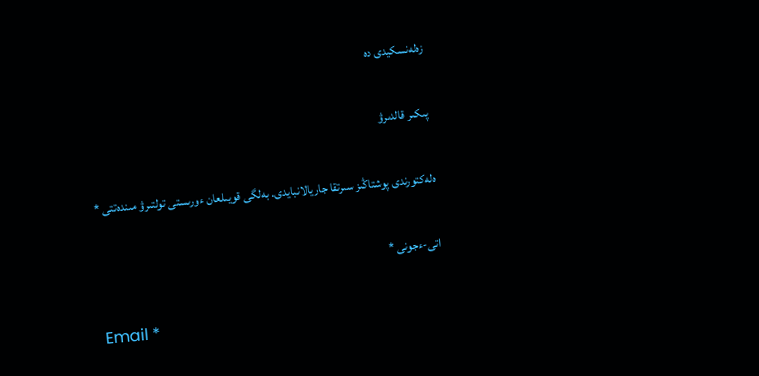زەلەنسكيدى دە

پىكىر قالدىرۋ

ەلەكتورندى پوشتاڭىز سىرتقا جاريالانبايدى. بەلگى قويىلعان ءورىستى تولتىرۋ مىندەتتى *

اتى-ءجونى *

Email *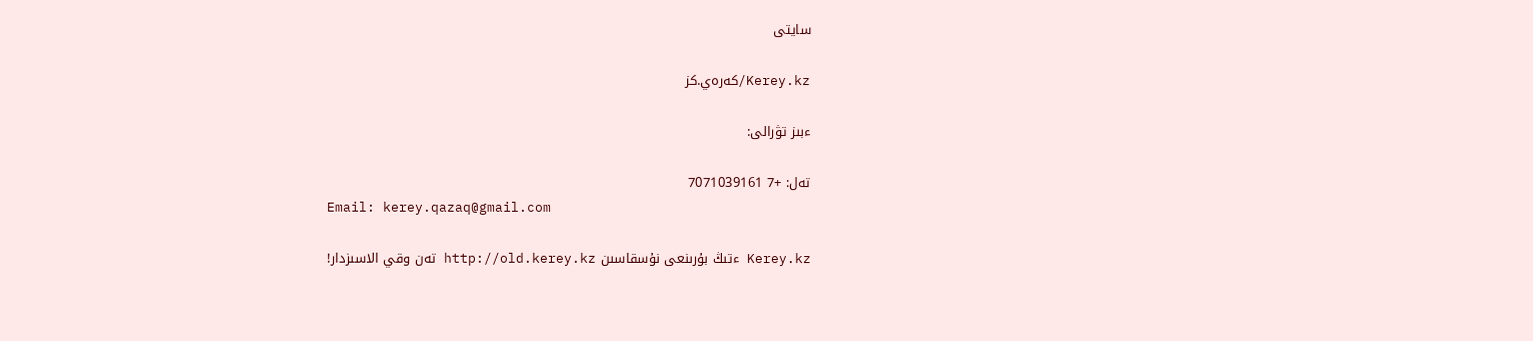سايتى

Kerey.kz/كەرەي.كز

ءبىز تۋرالى:

تەل: +7 7071039161
Email: kerey.qazaq@gmail.com

Kerey.kz ءتىڭ بۇرىنعى نۇسقاسىن http://old.kerey.kz تەن وقي الاسىزدار!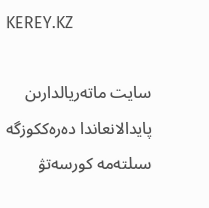KEREY.KZ

سايت ماتەريالدارىن پايدالانعاندا دەرەككوزگە سىلتەمە كورسەتۋ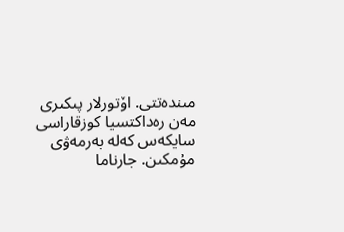مىندەتتى. اۆتورلار پىكىرى مەن رەداكتسيا كوزقاراسى سايكەس كەلە بەرمەۋى مۇمكىن. جارناما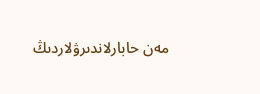مەن حابارلاندىرۋلاردىڭ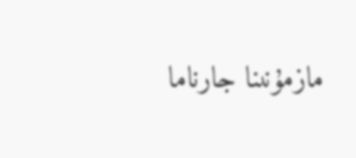مازمۇنىنا جارناما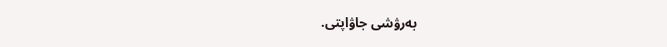بەرۋشى جاۋاپتى.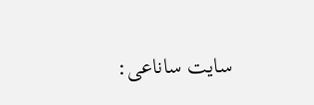سايت ساناعى: